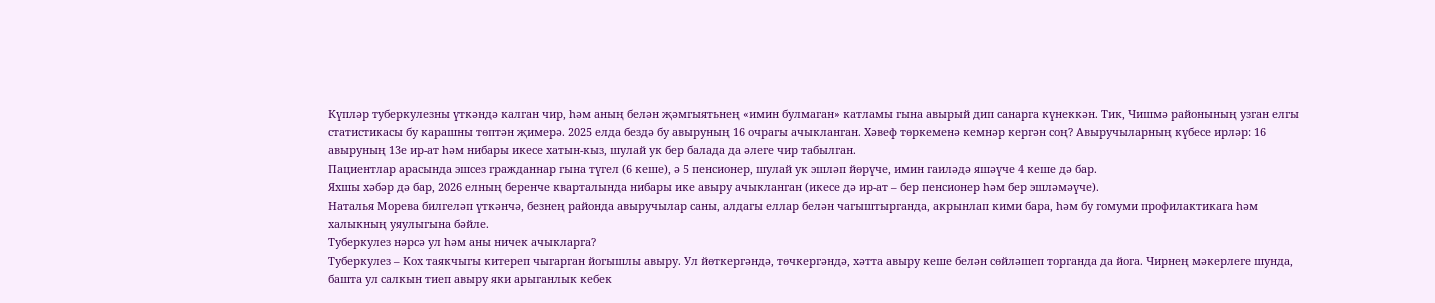Күпләр туберкулезны үткәндә калган чир, һәм аның белән җәмгыятьнең «имин булмаган» катламы гына авырый дип санарга күнеккән. Тик, Чишмә районының узган елгы статистикасы бу карашны төптән җимерә. 2025 елда бездә бу авыруның 16 очрагы ачыкланган. Хәвеф төркеменә кемнәр кергән соң? Авыручыларның күбесе ирләр: 16 авыруның 13е ир-ат һәм нибары икесе хатын-кыз, шулай ук бер балада да әлеге чир табылган.
Пациентлар арасында эшсез гражданнар гына түгел (6 кеше), ә 5 пенсионер, шулай ук эшләп йөрүче, имин гаиләдә яшәүче 4 кеше дә бар.
Яхшы хәбәр дә бар, 2026 елның беренче кварталында нибары ике авыру ачыкланган (икесе дә ир-ат – бер пенсионер һәм бер эшләмәүче).
Наталья Морева билгеләп үткәнчә, безнең районда авыручылар саны, алдагы еллар белән чагыштырганда, акрынлап кими бара, һәм бу гомуми профилактикага һәм халыкның уяулыгына бәйле.
Туберкулез нәрсә ул һәм аны ничек ачыкларга?
Туберкулез – Кох таякчыгы китереп чыгарган йогышлы авыру. Ул йөткергәндә, төчкергәндә, хәтта авыру кеше белән сөйләшеп торганда да йога. Чирнең мәкерлеге шунда, башта ул салкын тиеп авыру яки арыганлык кебек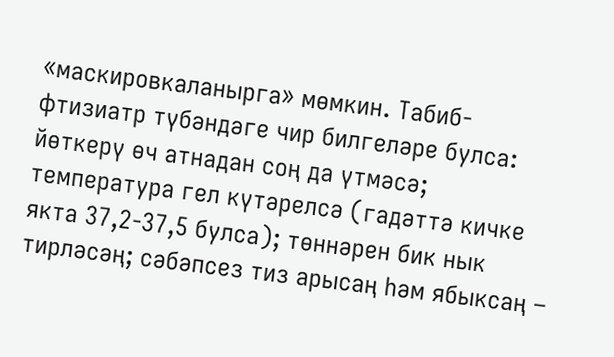«маскировкаланырга» мөмкин. Табиб-фтизиатр түбәндәге чир билгеләре булса: йөткерү өч атнадан соң да үтмәсә; температура гел күтәрелсә (гадәттә кичке якта 37,2-37,5 булса); төннәрен бик нык тирләсәң; сәбәпсез тиз арысаң һәм ябыксаң –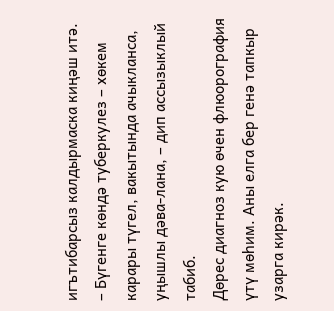игътибарсыз калдырмаска киңәш итә.
– Бүгенге көндә туберкулез – хөкем карары түгел, вакытында ачыкланса, уңышлы дәва-лана, – дип ассызыклый табиб.
Дөрес диагноз кую өчен флюорография үтү мөһим. Аны елга бер генә тапкыр узарга кирәк.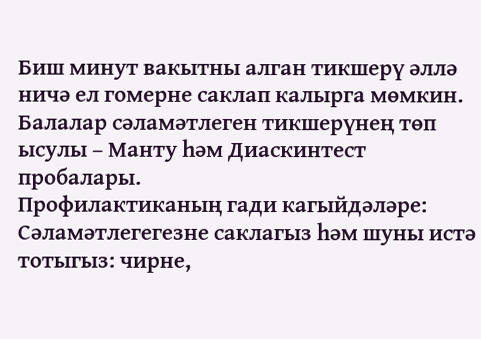Биш минут вакытны алган тикшерү әллә ничә ел гомерне саклап калырга мөмкин. Балалар сәламәтлеген тикшерүнең төп ысулы – Манту һәм Диаскинтест пробалары.
Профилактиканың гади кагыйдәләре:
Сәламәтлегегезне саклагыз һәм шуны истә тотыгыз: чирне,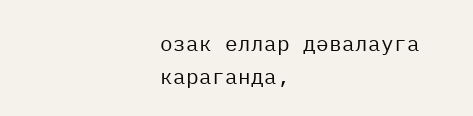озак еллар дәвалауга караганда,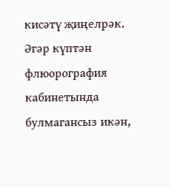кисәтү җиңелрәк.
Әгәр күптән флюорография кабинетында булмагансыз икән,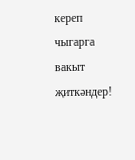кереп чыгарга вакыт җиткәндер!